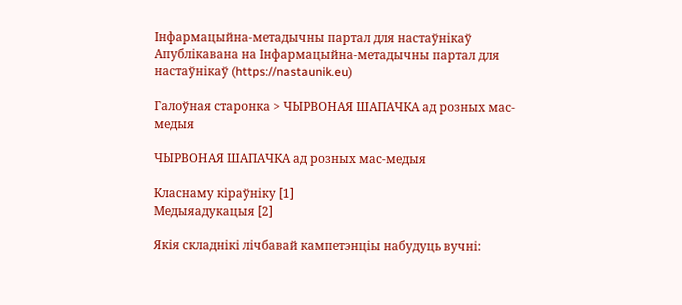Інфармацыйна-метадычны партал для настаўнікаў
Апублікавана на Інфармацыйна-метадычны партал для настаўнікаў (https://nastaunik.eu)

Галоўная старонка > ЧЫРВОНАЯ ШАПАЧКА ад розных мас-медыя

ЧЫРВОНАЯ ШАПАЧКА ад розных мас-медыя

Класнаму кіраўніку [1]
Медыяадукацыя [2]

Якія складнікі лічбавай кампетэнціы набудуць вучні: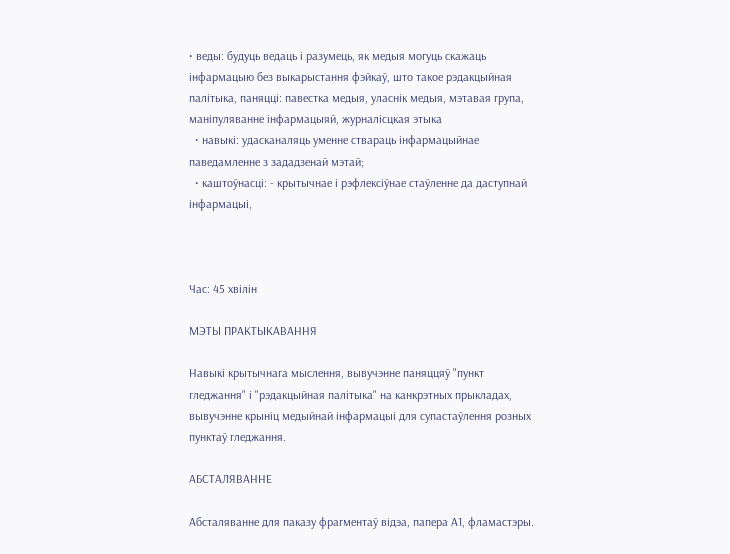• веды: будуць ведаць і разумець, як медыя могуць скажаць інфармацыю без выкарыстання фэйкаў, што такое рэдакцыйная палітыка, паняцці: павестка медыя, уласнік медыя, мэтавая група, маніпуляванне інфармацыяй, журналісцкая этыка
  • навыкі: удасканаляць уменне ствараць інфармацыйнае паведамленне з зададзенай мэтай;
  • каштоўнасці: - крытычнае і рэфлексіўнае стаўленне да даступнай інфармацыі,



Час: 45 хвілін

МЭТЫ ПРАКТЫКАВАННЯ

Навыкі крытычнага мыслення, вывучэнне паняццяў "пункт гледжання" і "рэдакцыйная палітыка" на канкрэтных прыкладах, вывучэнне крыніц медыйнай інфармацыі для супастаўлення розных пунктаў гледжання.

АБСТАЛЯВАННЕ

Абсталяванне для паказу фрагментаў відэа, папера А1, фламастэры.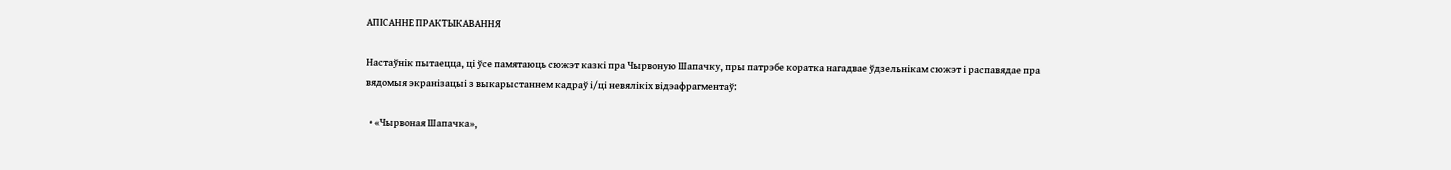АПІСАННЕ ПРАКТЫКАВАННЯ

Настаўнік пытаецца, ці ўсе памятаюць сюжэт казкі пра Чырвоную Шапачку, пры патрэбе коратка нагадвае ўдзельнікам сюжэт і распавядае пра вядомыя экранізацыі з выкарыстаннем кадраў і/ці невялікіх відэафрагментаў:

  • «Чырвоная Шапачка»,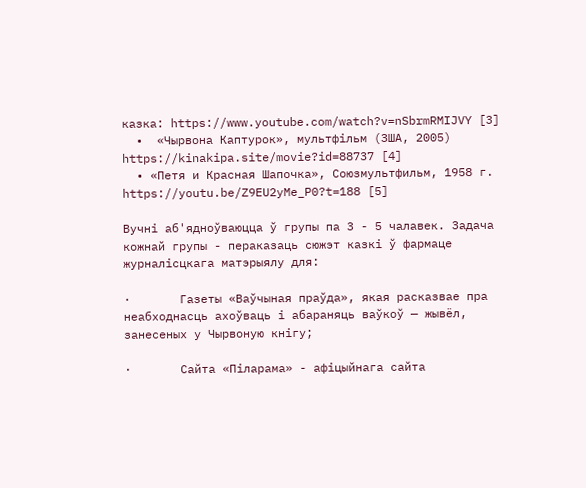казка: https://www.youtube.com/watch?v=nSbrmRMIJVY [3]
  •  «Чырвона Каптурок», мультфільм (ЗША, 2005)  https://kinakipa.site/movie?id=88737 [4]
  • «Петя и Красная Шапочка», Союзмультфильм, 1958 г. https://youtu.be/Z9EU2yMe_P0?t=188 [5]

Вучні аб'ядноўваюцца ў групы па 3 - 5 чалавек. Задача кожнай групы - пераказаць сюжэт казкі ў фармаце журналісцкага матэрыялу для:

·       Газеты «Ваўчыная праўда», якая расказвае пра неабходнасць ахоўваць і абараняць ваўкоў — жывёл, занесеных у Чырвоную кнігу;

·       Сайта «Піларама» - афіцыйнага сайта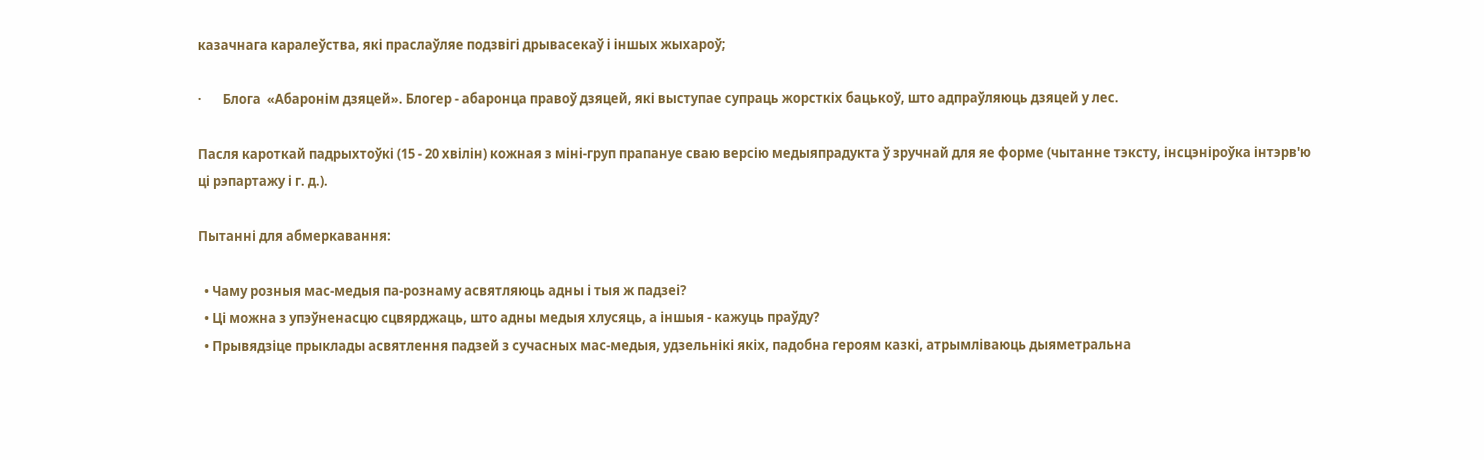казачнага каралеўства, які праслаўляе подзвігі дрывасекаў і іншых жыхароў;

·       Блога  «Абаронім дзяцей». Блогер - абаронца правоў дзяцей, які выступае супраць жорсткіх бацькоў, што адпраўляюць дзяцей у лес.

Пасля кароткай падрыхтоўкі (15 - 20 хвілін) кожная з міні-груп прапануе сваю версію медыяпрадукта ў зручнай для яе форме (чытанне тэксту, інсцэніроўка інтэрв'ю ці рэпартажу і г. д.).

Пытанні для абмеркавання:

  • Чаму розныя мас-медыя па-рознаму асвятляюць адны і тыя ж падзеі?
  • Ці можна з упэўненасцю сцвярджаць, што адны медыя хлусяць, а іншыя - кажуць праўду?
  • Прывядзіце прыклады асвятлення падзей з сучасных мас-медыя, удзельнікі якіх, падобна героям казкі, атрымліваюць дыяметральна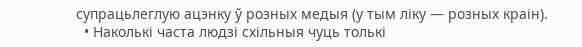супрацьлеглую ацэнку ў розных медыя (у тым ліку — розных краін).
  • Наколькі часта людзі схільныя чуць толькі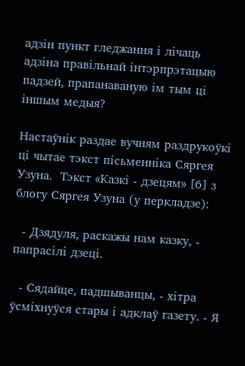адзін пункт гледжання і лічаць адзіна правільнай інтэрпрэтацыю падзей, прапанаваную ім тым ці іншым медыя?

Настаўнік раздае вучням раздрукоўкі ці чытае тэкст пісьменніка Сяргея Узуна.  Тэкст «Казкі - дзецям» [6] з блогу Сяргея Узуна (у перкладзе):

  - Дзядуля, раскажы нам казку, - папрасілі дзеці.

  - Сядайце, падшыванцы, - хітра ўсміхнуўся стары і адклаў газету. - Я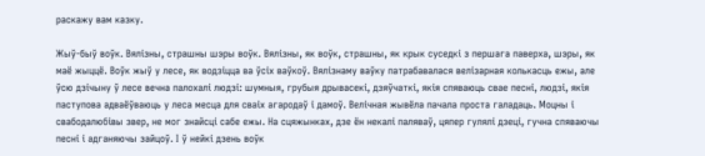раскажу вам казку.

Жыў-быў воўк. Вялізны, страшны шэры воўк. Вялізны, як воўк, страшны, як крык суседкі з першага паверха, шэры, як маё жыццё. Воўк жыў у лесе, як водзіцца ва ўсіх ваўкоў. Вялізнаму ваўку патрабавалася велізарная колькасць ежы, але ўсю дзічыну ў лесе вечна палохалі людзі: шумныя, грубыя дрывасекі, дзяўчаткі, якія спяваюць свае песні, людзі, якія паступова адваёўваюць у леса месца для сваіх агародаў і дамоў. Велічная жывёла пачала проста галадаць. Моцны і свабодалюбівы звер, не мог знайсці сабе ежы. На сцяжынках, дзе ён некалі паляваў, цяпер гулялі дзеці, гучна спяваючы песні і адганяючы зайцоў. І ў нейкі дзень воўк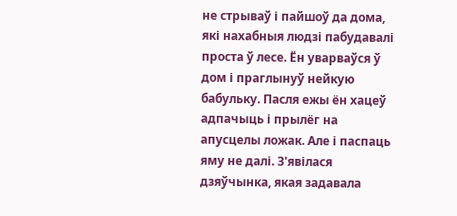не стрываў і пайшоў да дома, які нахабныя людзі пабудавалі проста ў лесе. Ён уварваўся ў дом і праглынуў нейкую бабульку. Пасля ежы ён хацеў адпачыць і прылёг на апусцелы ложак. Але і паспаць яму не далі. З'явілася дзяўчынка, якая задавала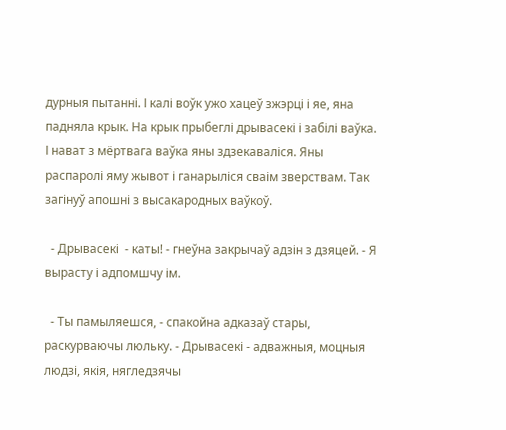дурныя пытанні. І калі воўк ужо хацеў зжэрці і яе, яна падняла крык. На крык прыбеглі дрывасекі і забілі ваўка. І нават з мёртвага ваўка яны здзекаваліся. Яны распаролі яму жывот і ганарыліся сваім зверствам. Так загінуў апошні з высакародных ваўкоў.

  - Дрывасекі  - каты! - гнеўна закрычаў адзін з дзяцей. - Я вырасту і адпомшчу ім.

  - Ты памыляешся, - спакойна адказаў стары, раскурваючы люльку. - Дрывасекі - адважныя, моцныя людзі, якія, нягледзячы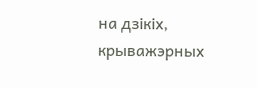на дзікіх, крыважэрных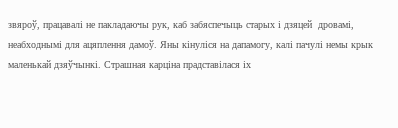звяроў, працавалі не пакладаючы рук, каб забяспечыць старых і дзяцей  дровамі, неабходнымі для ацяплення дамоў. Яны кінуліся на дапамогу, калі пачулі немы крык маленькай дзяўчынкі. Страшная карціна прадставілася іх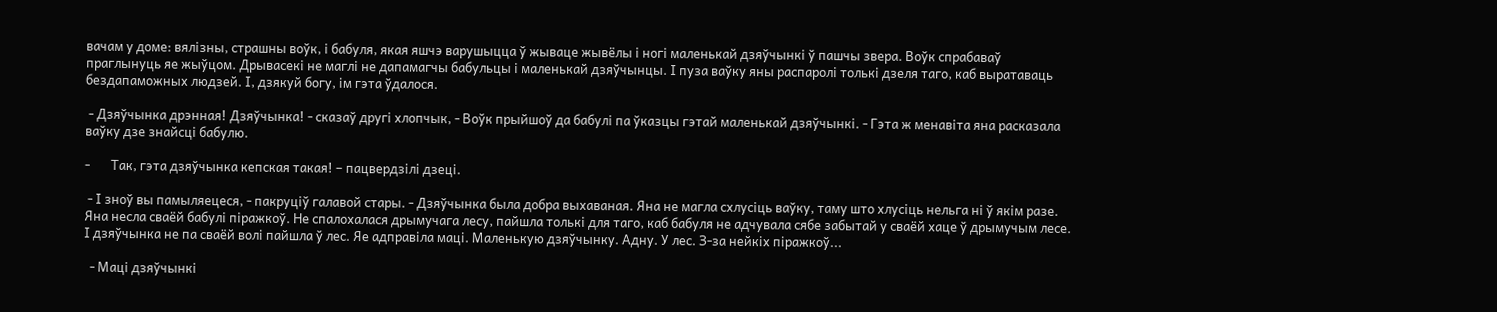вачам у доме: вялізны, страшны воўк, і бабуля, якая яшчэ варушыцца ў жываце жывёлы і ногі маленькай дзяўчынкі ў пашчы звера. Воўк спрабаваў праглынуць яе жыўцом. Дрывасекі не маглі не дапамагчы бабульцы і маленькай дзяўчынцы. І пуза ваўку яны распаролі толькі дзеля таго, каб выратаваць бездапаможных людзей. І, дзякуй богу, ім гэта ўдалося.

 - Дзяўчынка дрэнная! Дзяўчынка! - сказаў другі хлопчык, - Воўк прыйшоў да бабулі па ўказцы гэтай маленькай дзяўчынкі. - Гэта ж менавіта яна расказала ваўку дзе знайсці бабулю.

-       Так, гэта дзяўчынка кепская такая! – пацвердзілі дзеці.

 - І зноў вы памыляецеся, - пакруціў галавой стары. - Дзяўчынка была добра выхаваная. Яна не магла схлусіць ваўку, таму што хлусіць нельга ні ў якім разе. Яна несла сваёй бабулі піражкоў. Не спалохалася дрымучага лесу, пайшла толькі для таго, каб бабуля не адчувала сябе забытай у сваёй хаце ў дрымучым лесе. І дзяўчынка не па сваёй волі пайшла ў лес. Яе адправіла маці. Маленькую дзяўчынку. Адну. У лес. З-за нейкіх піражкоў...

  - Маці дзяўчынкі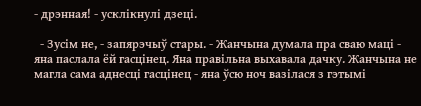- дрэнная! - усклікнулі дзеці.

  - Зусім не, - запярэчыў стары. - Жанчына думала пра сваю маці - яна паслала ёй гасцінец. Яна правільна выхавала дачку. Жанчына не магла сама аднесці гасцінец - яна ўсю ноч вазілася з гэтымі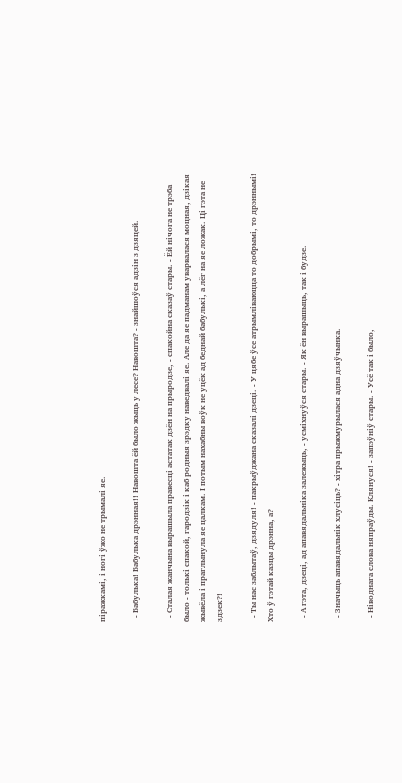піражкамі, і ногі ўжо не трымалі яе.

  - Бабулька! Бабулька дрэнная!! Навошта ёй было жыць у лесе? Навошта? - знайшоўся адзін з дзяцей.

  - Сталая жанчына вырашыла правесці астатак дзён на прыродзе, - спакойна сказаў стары. - Ёй нічога не трэба было - толькі спакой, гародзік і каб родныя зрэдку наведвалі яе. Але да яе падманам уварвалася моцная, дзікая жывёла і праглынула яе цалкам. І потым нахабны воўк не уцёк ад беднай бабулькі, а лёг на яе ложак. Ці гэта не здзек?!

  - Ты нас заблытаў, дзядуля! - пакрыўджана сказалі дзеці. - У цябе ўсе атрымліваюцца то добрымі, то дрэннымі! Хто ў гэтай казцы дрэнна, а?

  - А гэта, дзеці, ад апавядальніка залежыць, - усміхнуўся стары. - Як ён вырашыць, так і будзе.

  - Значыць апавядальнік хлусіць? - хітра прыжмурылася адна дзяўчынка.

  - Ніводнага слова няпраўды. Клянуся! - запэўніў стары. - Усё так і было,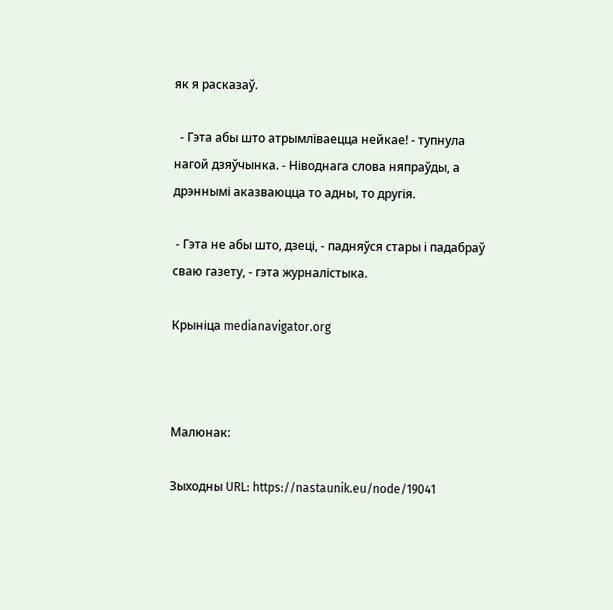як я расказаў.

  - Гэта абы што атрымліваецца нейкае! - тупнула нагой дзяўчынка. - Ніводнага слова няпраўды, а дрэннымі аказваюцца то адны, то другія.

 - Гэта не абы што, дзеці, - падняўся стары і падабраў сваю газету, - гэта журналістыка.

Крыніца medianavigator.org



Малюнак:

Зыходны URL: https://nastaunik.eu/node/19041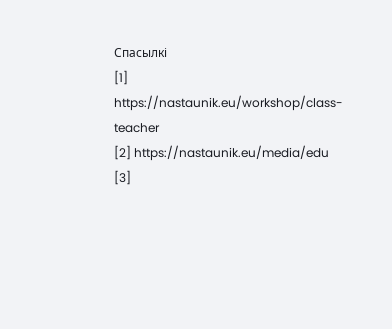Спасылкі
[1] https://nastaunik.eu/workshop/class-teacher
[2] https://nastaunik.eu/media/edu
[3]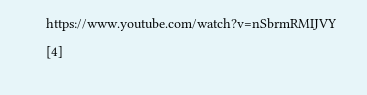https://www.youtube.com/watch?v=nSbrmRMIJVY
[4]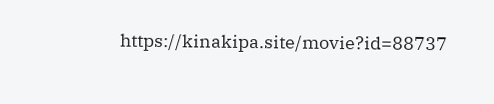https://kinakipa.site/movie?id=88737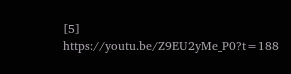[5] https://youtu.be/Z9EU2yMe_P0?t=188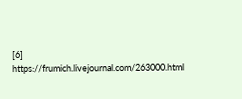[6] https://frumich.livejournal.com/263000.html